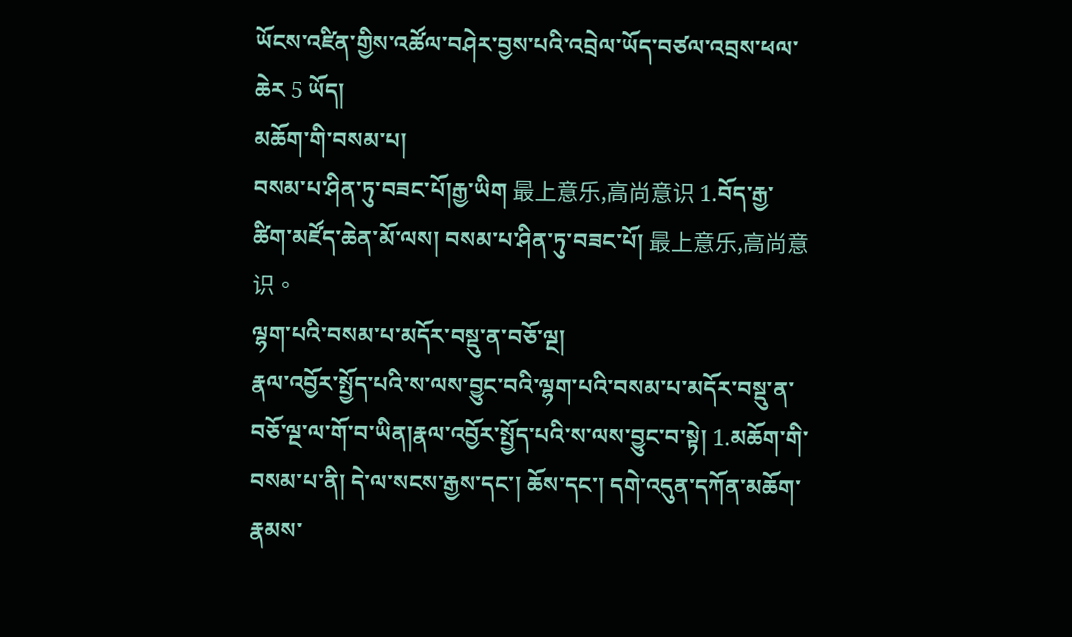ཡོངས་འཛིན་གྱིས་འཚོལ་བཤེར་བྱས་པའི་འབྲེལ་ཡོད་བཙལ་འབྲས་ཕལ་ཆེར 5 ཡོད།
མཆོག་གི་བསམ་པ།
བསམ་པ་ཤིན་ཏུ་བཟང་པོ།རྒྱ་ཡིག 最上意乐,高尚意识 1.བོད་རྒྱ་ཚིག་མཛོད་ཆེན་མོ་ལས། བསམ་པ་ཤིན་ཏུ་བཟང་པོ། 最上意乐,高尚意识。
ལྷག་པའི་བསམ་པ་མདོར་བསྡུ་ན་བཅོ་ལྔ།
རྣལ་འབྱོར་སྤྱོད་པའི་ས་ལས་བྱུང་བའི་ལྷག་པའི་བསམ་པ་མདོར་བསྡུ་ན་བཅོ་ལྔ་ལ་གོ་བ་ཡིན།རྣལ་འབྱོར་སྤྱོད་པའི་ས་ལས་བྱུང་བ་སྟེ། 1.མཆོག་གི་བསམ་པ་ནི། དེ་ལ་སངས་རྒྱས་དང་། ཆོས་དང་། དགེ་འདུན་དཀོན་མཆོག་རྣམས་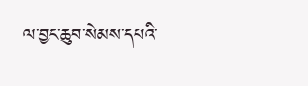ལ་བྱང་ཆུབ་སེམས་དཔའི་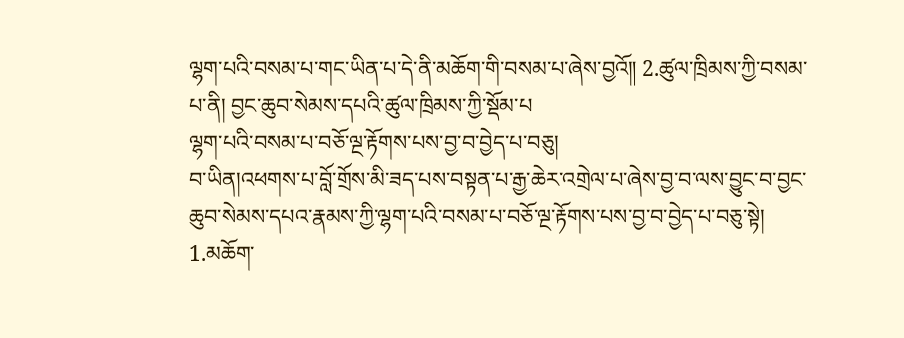ལྷག་པའི་བསམ་པ་གང་ཡིན་པ་དེ་ནི་མཆོག་གི་བསམ་པ་ཞེས་བྱའོ༎ 2.ཚུལ་ཁྲིམས་ཀྱི་བསམ་པ་ནི། བྱང་ཆུབ་སེམས་དཔའི་ཚུལ་ཁྲིམས་ཀྱི་སྡོམ་པ
ལྷག་པའི་བསམ་པ་བཅོ་ལྔ་རྟོགས་པས་བྱ་བ་བྱེད་པ་བཅུ།
བ་ཡིན།འཕགས་པ་བློ་གྲོས་མི་ཟད་པས་བསྟན་པ་རྒྱ་ཆེར་འགྲེལ་པ་ཞེས་བྱ་བ་ལས་བྱུང་བ་བྱང་ཆུབ་སེམས་དཔའ་རྣམས་ཀྱི་ལྷག་པའི་བསམ་པ་བཅོ་ལྔ་རྟོགས་པས་བྱ་བ་བྱེད་པ་བཅུ་སྟེ། 1.མཆོག་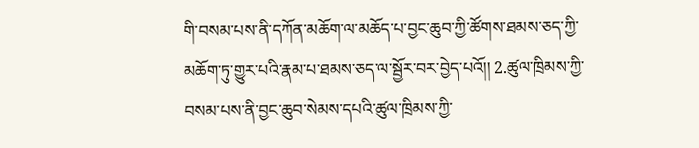གི་བསམ་པས་ནི་དཀོན་མཆོག་ལ་མཆོད་པ་བྱང་ཆུབ་ཀྱི་ཚོགས་ཐམས་ཅད་ཀྱི་མཆོག་ཏུ་གྱུར་པའི་རྣམ་པ་ཐམས་ཅད་ལ་སྦྱོར་བར་བྱེད་པའོ།། 2.ཚུལ་ཁྲིམས་ཀྱི་བསམ་པས་ནི་བྱང་ཆུབ་སེམས་དཔའི་ཚུལ་ཁྲིམས་ཀྱི་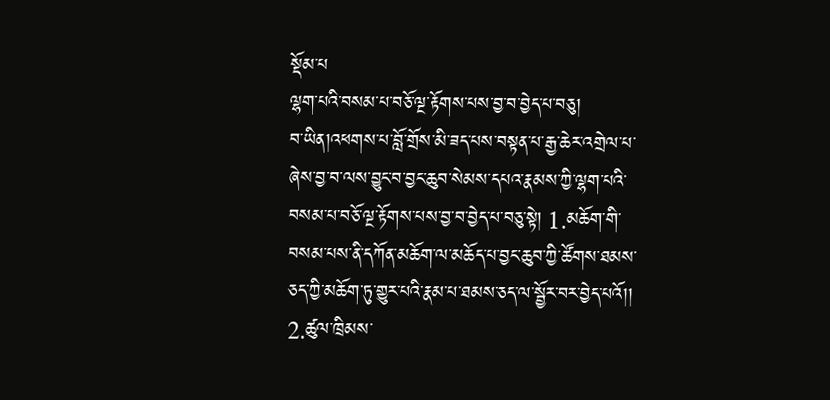སྡོམ་པ
ལྷག་པའི་བསམ་པ་བཅོ་ལྔ་རྟོགས་པས་བྱ་བ་བྱེད་པ་བཅུ།
བ་ཡིན།འཕགས་པ་བློ་གྲོས་མི་ཟད་པས་བསྟན་པ་རྒྱ་ཆེར་འགྲེལ་པ་ཞེས་བྱ་བ་ལས་བྱུང་བ་བྱང་ཆུབ་སེམས་དཔའ་རྣམས་ཀྱི་ལྷག་པའི་བསམ་པ་བཅོ་ལྔ་རྟོགས་པས་བྱ་བ་བྱེད་པ་བཅུ་སྟེ། 1.མཆོག་གི་བསམ་པས་ནི་དཀོན་མཆོག་ལ་མཆོད་པ་བྱང་ཆུབ་ཀྱི་ཚོགས་ཐམས་ཅད་ཀྱི་མཆོག་ཏུ་གྱུར་པའི་རྣམ་པ་ཐམས་ཅད་ལ་སྦྱོར་བར་བྱེད་པའོ།། 2.ཚུལ་ཁྲིམས་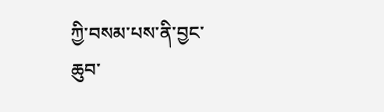ཀྱི་བསམ་པས་ནི་བྱང་ཆུབ་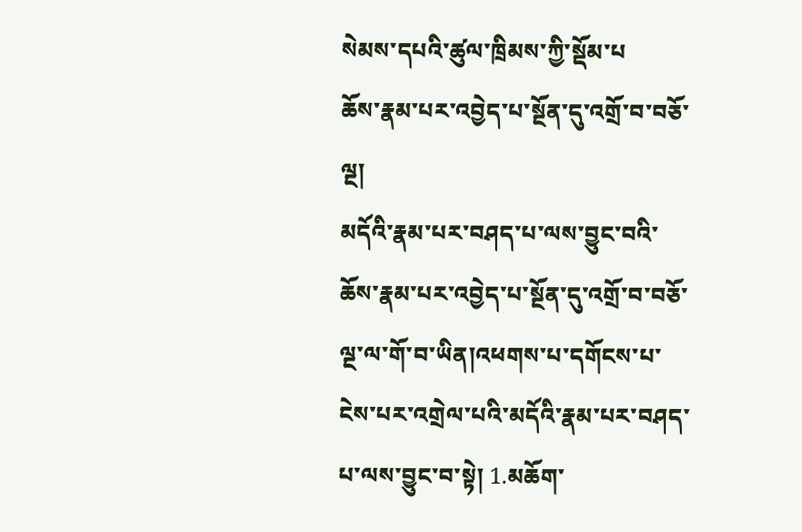སེམས་དཔའི་ཚུལ་ཁྲིམས་ཀྱི་སྡོམ་པ
ཆོས་རྣམ་པར་འབྱེད་པ་སྔོན་དུ་འགྲོ་བ་བཅོ་ལྔ།
མདོའི་རྣམ་པར་བཤད་པ་ལས་བྱུང་བའི་ཆོས་རྣམ་པར་འབྱེད་པ་སྔོན་དུ་འགྲོ་བ་བཅོ་ལྔ་ལ་གོ་བ་ཡིན།འཕགས་པ་དགོངས་པ་ངེས་པར་འགྲེལ་པའི་མདོའི་རྣམ་པར་བཤད་པ་ལས་བྱུང་བ་སྟེ། 1.མཆོག་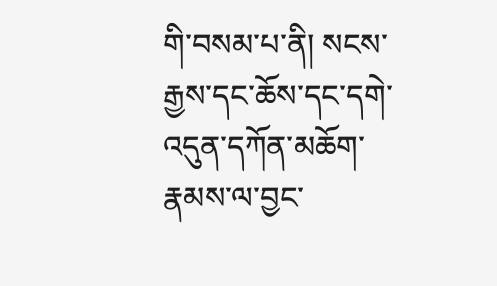གི་བསམ་པ་ནི། སངས་རྒྱས་དང་ཆོས་དང་དགེ་འདུན་དཀོན་མཆོག་རྣམས་ལ་བྱང་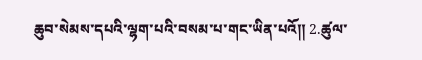ཆུབ་སེམས་དཔའི་ལྷག་པའི་བསམ་པ་གང་ཡིན་པའོ༎ 2.ཚུལ་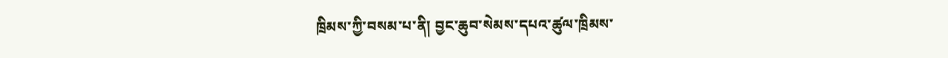ཁྲིམས་ཀྱི་བསམ་པ་ནི། བྱང་ཆུབ་སེམས་དཔའ་ཚུལ་ཁྲིམས་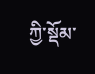ཀྱི་སྡོམ་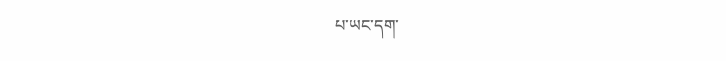པ་ཡང་དག་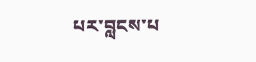པར་བླངས་པ